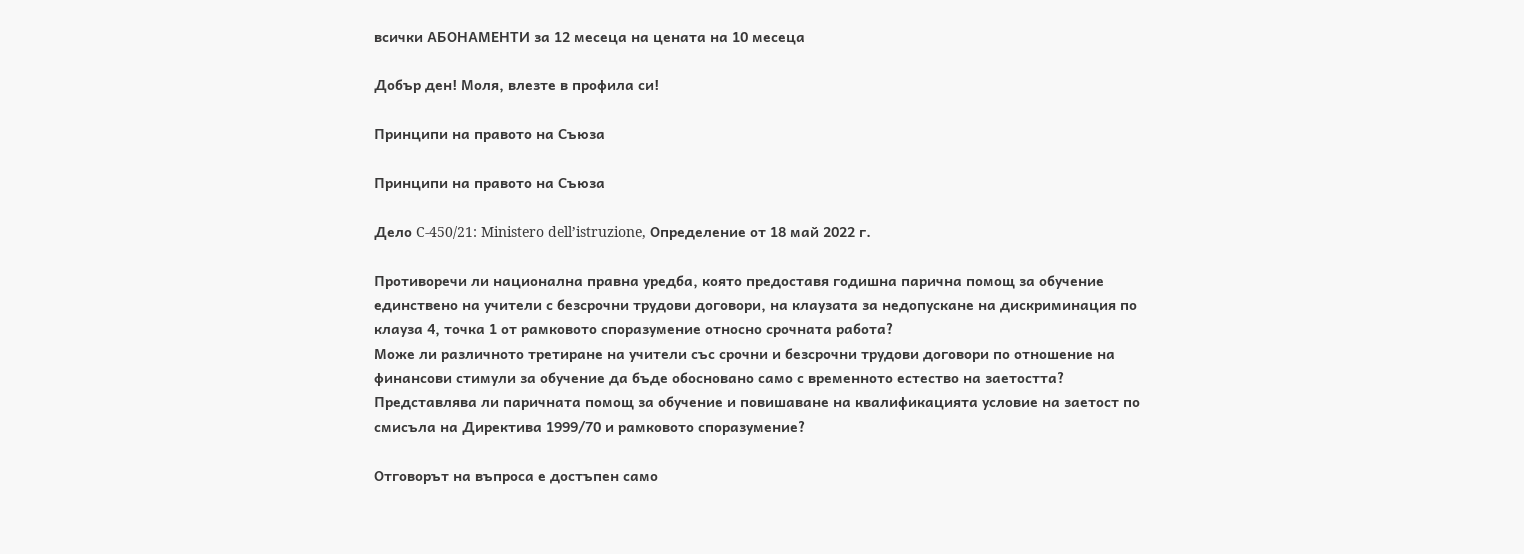всички АБОНАМЕНТИ за 12 месеца на цената на 10 месеца

Добър ден! Моля, влезте в профила си!

Принципи на правото на Съюза

Принципи на правото на Съюза

Дело C-450/21: Ministero dell’istruzione, Определение от 18 май 2022 г.

Противоречи ли национална правна уредба, която предоставя годишна парична помощ за обучение единствено на учители с безсрочни трудови договори, на клаузата за недопускане на дискриминация по клауза 4, точка 1 от рамковото споразумение относно срочната работа?
Може ли различното третиране на учители със срочни и безсрочни трудови договори по отношение на финансови стимули за обучение да бъде обосновано само с временното естество на заетостта?
Представлява ли паричната помощ за обучение и повишаване на квалификацията условие на заетост по смисъла на Директива 1999/70 и рамковото споразумение?

Отговорът на въпроса е достъпен само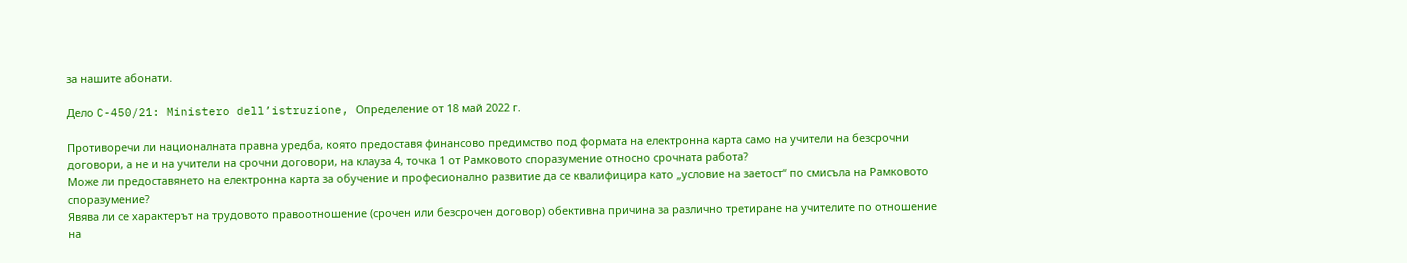за нашите абонати.

Дело C-450/21: Ministero dell’istruzione, Определение от 18 май 2022 г.

Противоречи ли националната правна уредба, която предоставя финансово предимство под формата на електронна карта само на учители на безсрочни договори, а не и на учители на срочни договори, на клауза 4, точка 1 от Рамковото споразумение относно срочната работа?
Може ли предоставянето на електронна карта за обучение и професионално развитие да се квалифицира като „условие на заетост“ по смисъла на Рамковото споразумение?
Явява ли се характерът на трудовото правоотношение (срочен или безсрочен договор) обективна причина за различно третиране на учителите по отношение на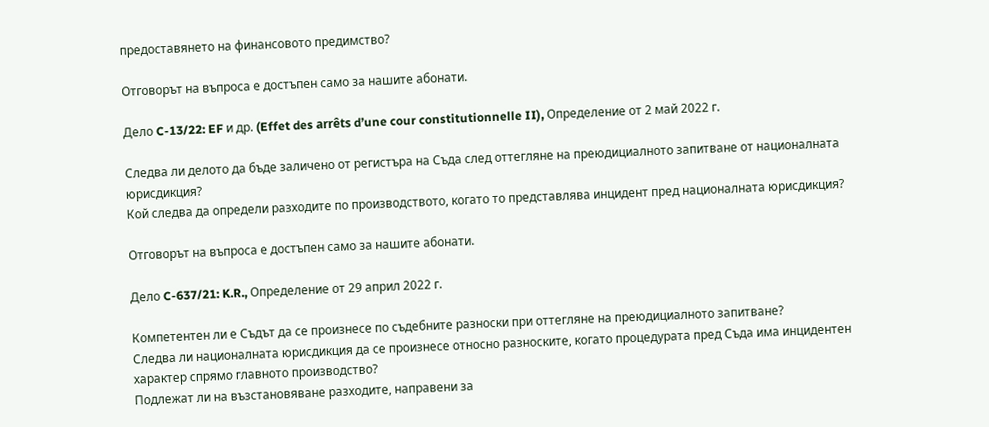предоставянето на финансовото предимство?

Отговорът на въпроса е достъпен само за нашите абонати.

Дело C-13/22: EF и др. (Effet des arrêts d’une cour constitutionnelle II), Определение от 2 май 2022 г.

Следва ли делото да бъде заличено от регистъра на Съда след оттегляне на преюдициалното запитване от националната юрисдикция?
Кой следва да определи разходите по производството, когато то представлява инцидент пред националната юрисдикция?

Отговорът на въпроса е достъпен само за нашите абонати.

Дело C-637/21: K.R., Определение от 29 април 2022 г.

Компетентен ли е Съдът да се произнесе по съдебните разноски при оттегляне на преюдициалното запитване?
Следва ли националната юрисдикция да се произнесе относно разноските, когато процедурата пред Съда има инцидентен характер спрямо главното производство?
Подлежат ли на възстановяване разходите, направени за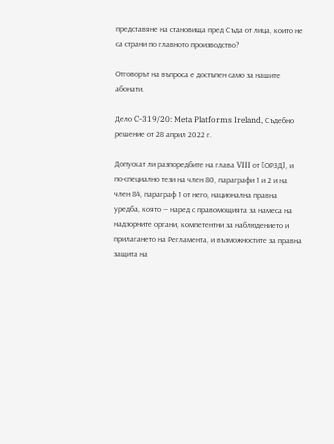представяне на становища пред Съда от лица, които не са страни по главното производство?

Отговорът на въпроса е достъпен само за нашите абонати.

Дело C-319/20: Meta Platforms Ireland, Съдебно решение от 28 април 2022 г.

Допускат ли разпоредбите на глава VIII от [ОРЗД], и по-специално тези на член 80, параграфи 1 и 2 и на член 84, параграф 1 от него, национална правна уредба, която — наред с правомощията за намеса на надзорните органи, компетентни за наблюдението и прилагането на Регламента, и възможностите за правна защита на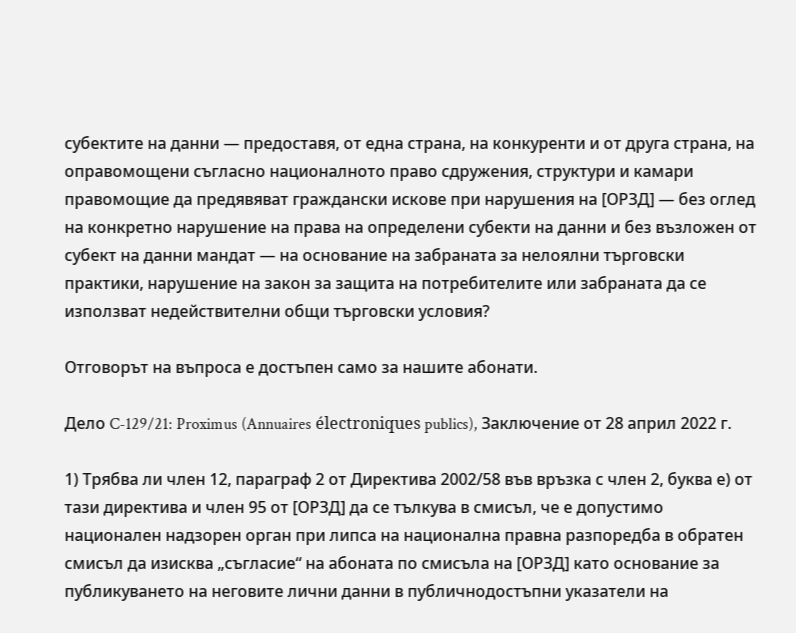субектите на данни — предоставя, от една страна, на конкуренти и от друга страна, на оправомощени съгласно националното право сдружения, структури и камари правомощие да предявяват граждански искове при нарушения на [ОРЗД] — без оглед на конкретно нарушение на права на определени субекти на данни и без възложен от субект на данни мандат — на основание на забраната за нелоялни търговски практики, нарушение на закон за защита на потребителите или забраната да се използват недействителни общи търговски условия?

Отговорът на въпроса е достъпен само за нашите абонати.

Дело C-129/21: Proximus (Annuaires électroniques publics), Заключение от 28 април 2022 г.

1) Трябва ли член 12, параграф 2 от Директива 2002/58 във връзка с член 2, буква е) от тази директива и член 95 от [ОРЗД] да се тълкува в смисъл, че е допустимо национален надзорен орган при липса на национална правна разпоредба в обратен смисъл да изисква „съгласие“ на абоната по смисъла на [ОРЗД] като основание за публикуването на неговите лични данни в публичнодостъпни указатели на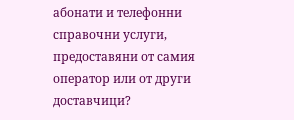абонати и телефонни справочни услуги, предоставяни от самия оператор или от други доставчици?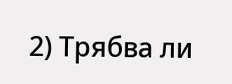2) Трябва ли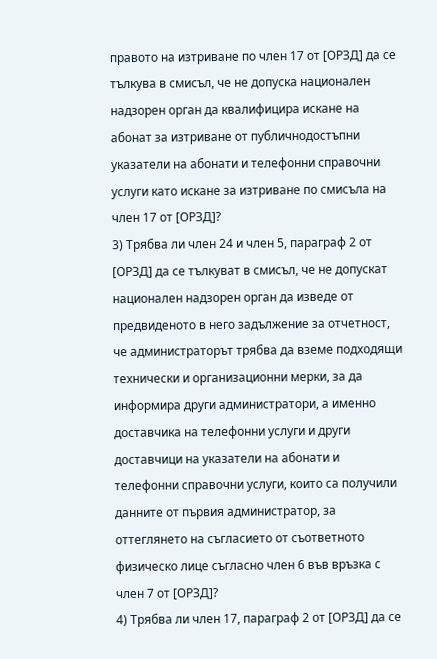правото на изтриване по член 17 от [ОРЗД] да се тълкува в смисъл, че не допуска национален надзорен орган да квалифицира искане на абонат за изтриване от публичнодостъпни указатели на абонати и телефонни справочни услуги като искане за изтриване по смисъла на член 17 от [ОРЗД]?
3) Трябва ли член 24 и член 5, параграф 2 от [ОРЗД] да се тълкуват в смисъл, че не допускат национален надзорен орган да изведе от предвиденото в него задължение за отчетност, че администраторът трябва да вземе подходящи технически и организационни мерки, за да информира други администратори, а именно доставчика на телефонни услуги и други доставчици на указатели на абонати и телефонни справочни услуги, които са получили данните от първия администратор, за оттеглянето на съгласието от съответното физическо лице съгласно член 6 във връзка с член 7 от [ОРЗД]?
4) Трябва ли член 17, параграф 2 от [ОРЗД] да се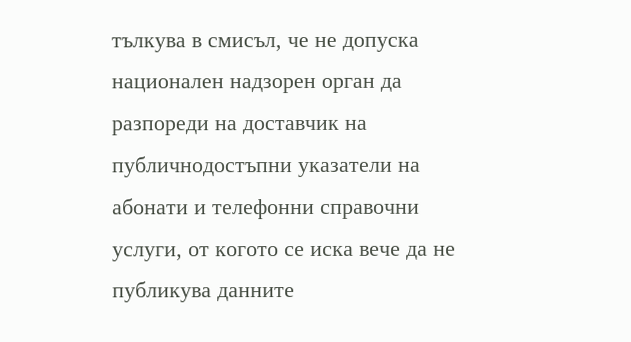тълкува в смисъл, че не допуска национален надзорен орган да разпореди на доставчик на публичнодостъпни указатели на абонати и телефонни справочни услуги, от когото се иска вече да не публикува данните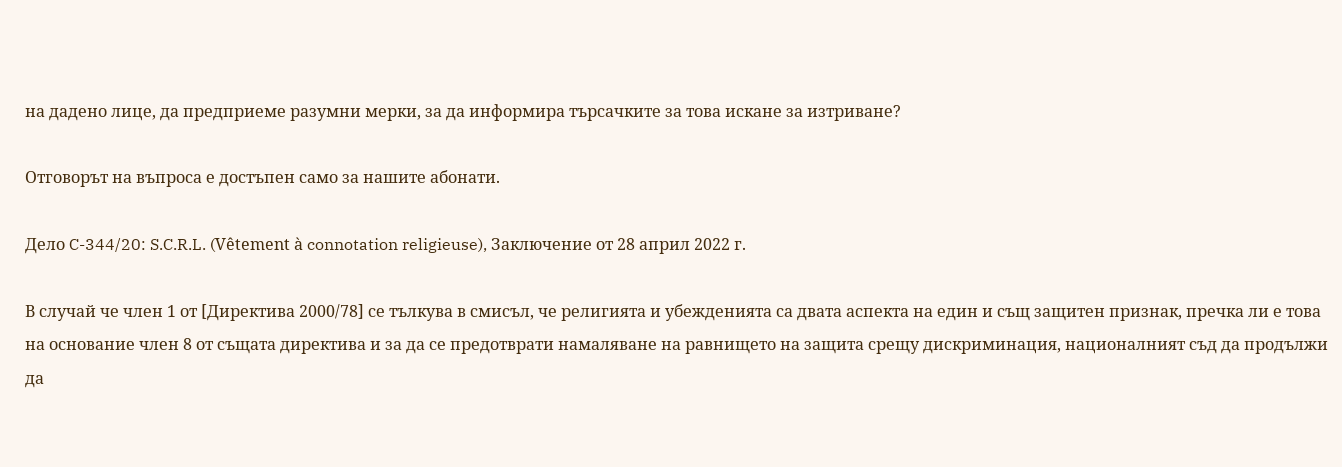на дадено лице, да предприеме разумни мерки, за да информира търсачките за това искане за изтриване?

Отговорът на въпроса е достъпен само за нашите абонати.

Дело C-344/20: S.C.R.L. (Vêtement à connotation religieuse), Заключение от 28 април 2022 г.

В случай че член 1 от [Директива 2000/78] се тълкува в смисъл, че религията и убежденията са двата аспекта на един и същ защитен признак, пречка ли е това на основание член 8 от същата директива и за да се предотврати намаляване на равнището на защита срещу дискриминация, националният съд да продължи да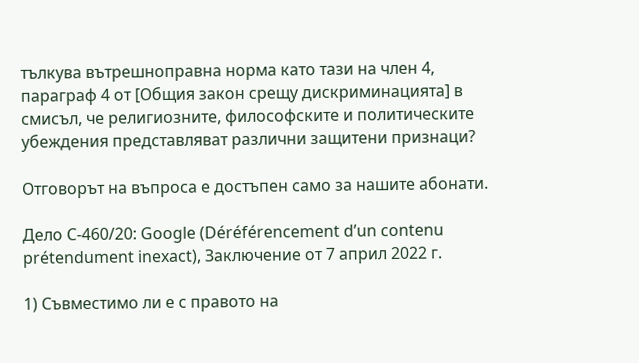тълкува вътрешноправна норма като тази на член 4, параграф 4 от [Общия закон срещу дискриминацията] в смисъл, че религиозните, философските и политическите убеждения представляват различни защитени признаци?

Отговорът на въпроса е достъпен само за нашите абонати.

Дело C-460/20: Google (Déréférencement d’un contenu prétendument inexact), Заключение от 7 април 2022 г.

1) Съвместимо ли е с правото на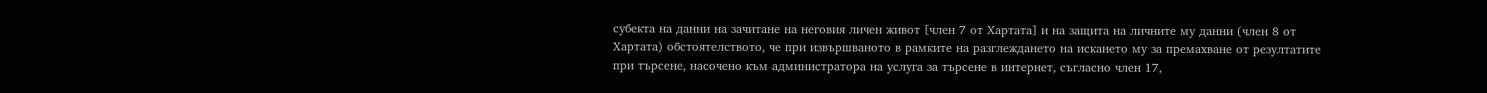субекта на данни на зачитане на неговия личен живот [член 7 от Хартата] и на защита на личните му данни (член 8 от Хартата) обстоятелството, че при извършваното в рамките на разглеждането на искането му за премахване от резултатите при търсене, насочено към администратора на услуга за търсене в интернет, съгласно член 17,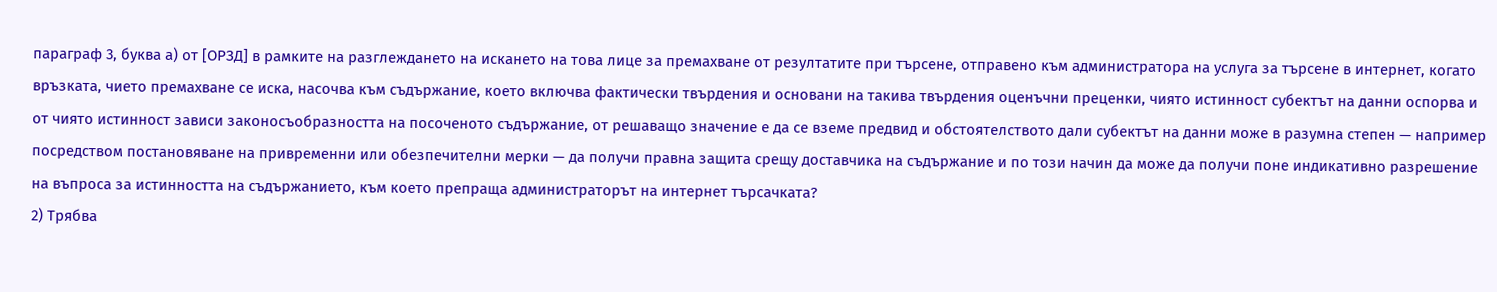параграф 3, буква а) от [ОРЗД] в рамките на разглеждането на искането на това лице за премахване от резултатите при търсене, отправено към администратора на услуга за търсене в интернет, когато връзката, чието премахване се иска, насочва към съдържание, което включва фактически твърдения и основани на такива твърдения оценъчни преценки, чиято истинност субектът на данни оспорва и от чиято истинност зависи законосъобразността на посоченото съдържание, от решаващо значение е да се вземе предвид и обстоятелството дали субектът на данни може в разумна степен — например посредством постановяване на привременни или обезпечителни мерки — да получи правна защита срещу доставчика на съдържание и по този начин да може да получи поне индикативно разрешение на въпроса за истинността на съдържанието, към което препраща администраторът на интернет търсачката?
2) Трябва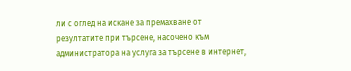ли с оглед на искане за премахване от резултатите при търсене, насочено към администратора на услуга за търсене в интернет,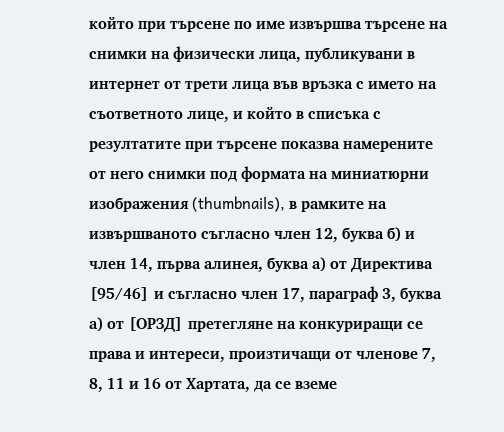който при търсене по име извършва търсене на снимки на физически лица, публикувани в интернет от трети лица във връзка с името на съответното лице, и който в списъка с резултатите при търсене показва намерените от него снимки под формата на миниатюрни изображения (thumbnails), в рамките на извършваното съгласно член 12, буква б) и член 14, първа алинея, буква а) от Директива [95/46] и съгласно член 17, параграф 3, буква а) от [ОРЗД] претегляне на конкуриращи се права и интереси, произтичащи от членове 7, 8, 11 и 16 от Хартата, да се вземе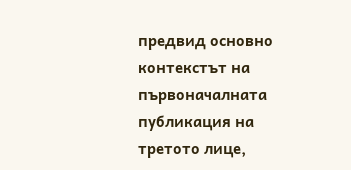предвид основно контекстът на първоначалната публикация на третото лице,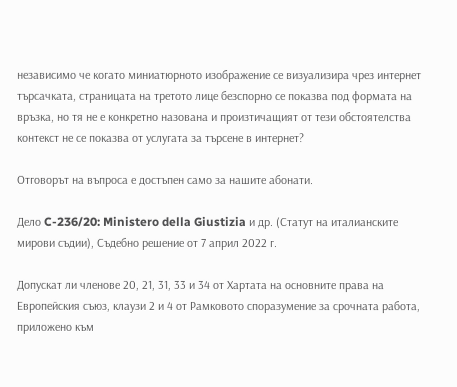независимо че когато миниатюрното изображение се визуализира чрез интернет търсачката, страницата на третото лице безспорно се показва под формата на връзка, но тя не е конкретно назована и произтичащият от тези обстоятелства контекст не се показва от услугата за търсене в интернет?

Отговорът на въпроса е достъпен само за нашите абонати.

Дело C-236/20: Ministero della Giustizia и др. (Статут на италианските мирови съдии), Съдебно решение от 7 април 2022 г.

Допускат ли членове 20, 21, 31, 33 и 34 от Хартата на основните права на Европейския съюз, клаузи 2 и 4 от Рамковото споразумение за срочната работа, приложено към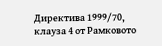Директива 1999/70, клауза 4 от Рамковото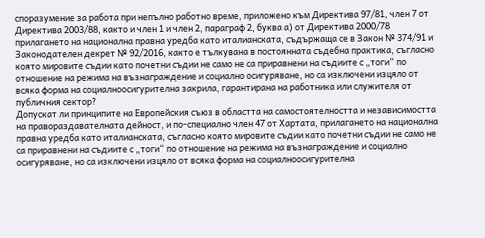споразумение за работа при непълно работно време, приложено към Директива 97/81, член 7 от Директива 2003/88, както и член 1 и член 2, параграф 2, буква а) от Директива 2000/78 прилагането на национална правна уредба като италианската, съдържаща се в Закон № 374/91 и Законодателен декрет № 92/2016, както е тълкувана в постоянната съдебна практика, съгласно която мировите съдии като почетни съдии не само не са приравнени на съдиите с „тоги“ по отношение на режима на възнаграждение и социално осигуряване, но са изключени изцяло от всяка форма на социалноосигурителна закрила, гарантирана на работника или служителя от публичния сектор?
Допускат ли принципите на Европейския съюз в областта на самостоятелността и независимостта на правораздавателната дейност, и по-специално член 47 от Хартата, прилагането на национална правна уредба като италианската, съгласно която мировите съдии като почетни съдии не само не са приравнени на съдиите с „тоги“ по отношение на режима на възнаграждение и социално осигуряване, но са изключени изцяло от всяка форма на социалноосигурителна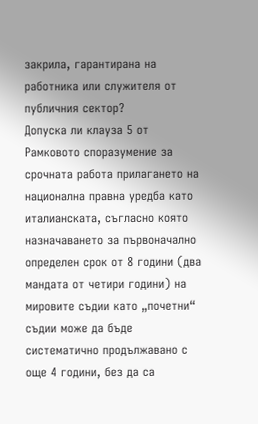закрила, гарантирана на работника или служителя от публичния сектор?
Допуска ли клауза 5 от Рамковото споразумение за срочната работа прилагането на национална правна уредба като италианската, съгласно която назначаването за първоначално определен срок от 8 години (два мандата от четири години) на мировите съдии като „почетни“ съдии може да бъде систематично продължавано с още 4 години, без да са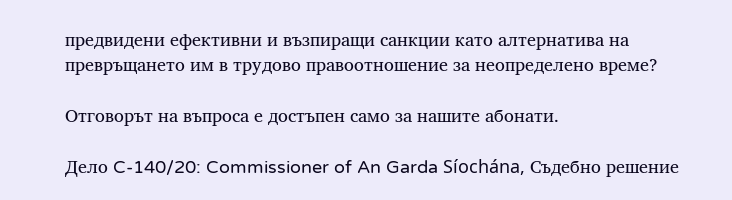предвидени ефективни и възпиращи санкции като алтернатива на превръщането им в трудово правоотношение за неопределено време?

Отговорът на въпроса е достъпен само за нашите абонати.

Дело C-140/20: Commissioner of An Garda Síochána, Съдебно решение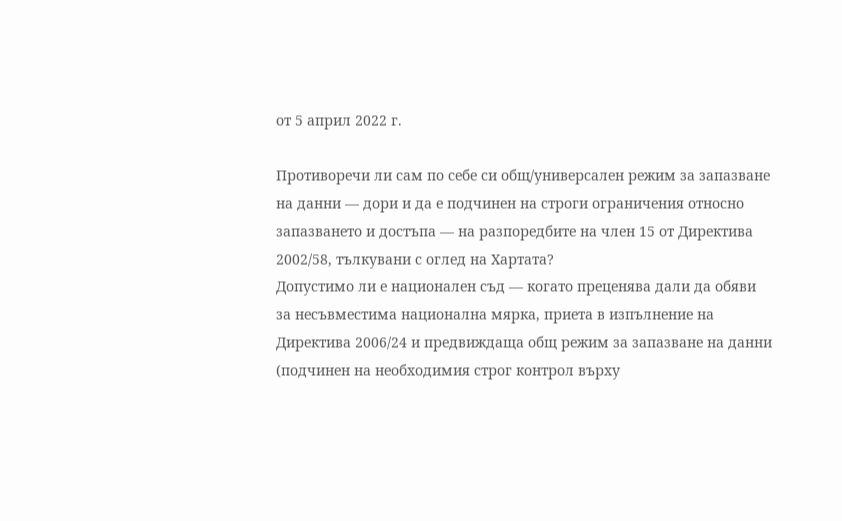от 5 април 2022 г.

Противоречи ли сам по себе си общ/универсален режим за запазване на данни — дори и да е подчинен на строги ограничения относно запазването и достъпа — на разпоредбите на член 15 от Директива 2002/58, тълкувани с оглед на Хартата?
Допустимо ли е национален съд — когато преценява дали да обяви за несъвместима национална мярка, приета в изпълнение на Директива 2006/24 и предвиждаща общ режим за запазване на данни (подчинен на необходимия строг контрол върху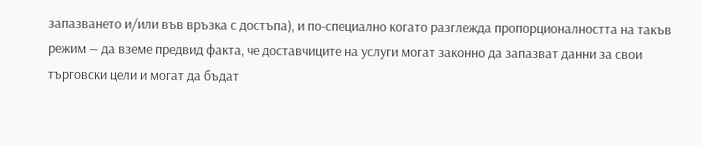запазването и/или във връзка с достъпа), и по-специално когато разглежда пропорционалността на такъв режим — да вземе предвид факта, че доставчиците на услуги могат законно да запазват данни за свои търговски цели и могат да бъдат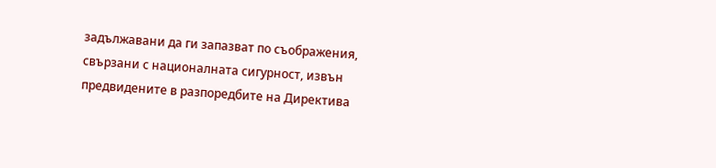задължавани да ги запазват по съображения, свързани с националната сигурност, извън предвидените в разпоредбите на Директива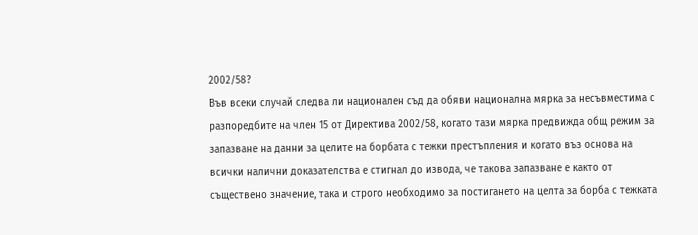2002/58?
Във всеки случай следва ли национален съд да обяви национална мярка за несъвместима с разпоредбите на член 15 от Директива 2002/58, когато тази мярка предвижда общ режим за запазване на данни за целите на борбата с тежки престъпления и когато въз основа на всички налични доказателства е стигнал до извода, че такова запазване е както от съществено значение, така и строго необходимо за постигането на целта за борба с тежката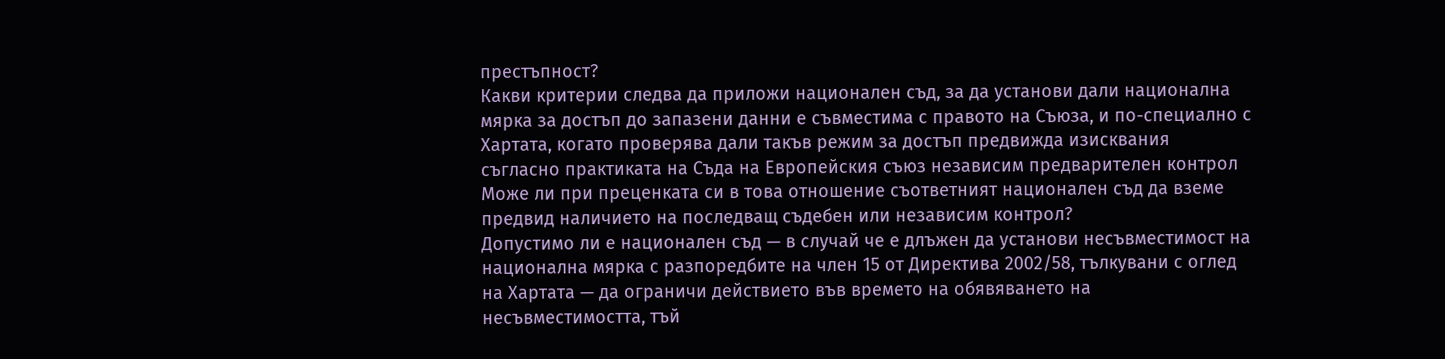престъпност?
Какви критерии следва да приложи национален съд, за да установи дали национална мярка за достъп до запазени данни е съвместима с правото на Съюза, и по-специално с Хартата, когато проверява дали такъв режим за достъп предвижда изисквания съгласно практиката на Съда на Европейския съюз независим предварителен контрол
Може ли при преценката си в това отношение съответният национален съд да вземе предвид наличието на последващ съдебен или независим контрол?
Допустимо ли е национален съд — в случай че е длъжен да установи несъвместимост на национална мярка с разпоредбите на член 15 от Директива 2002/58, тълкувани с оглед на Хартата — да ограничи действието във времето на обявяването на несъвместимостта, тъй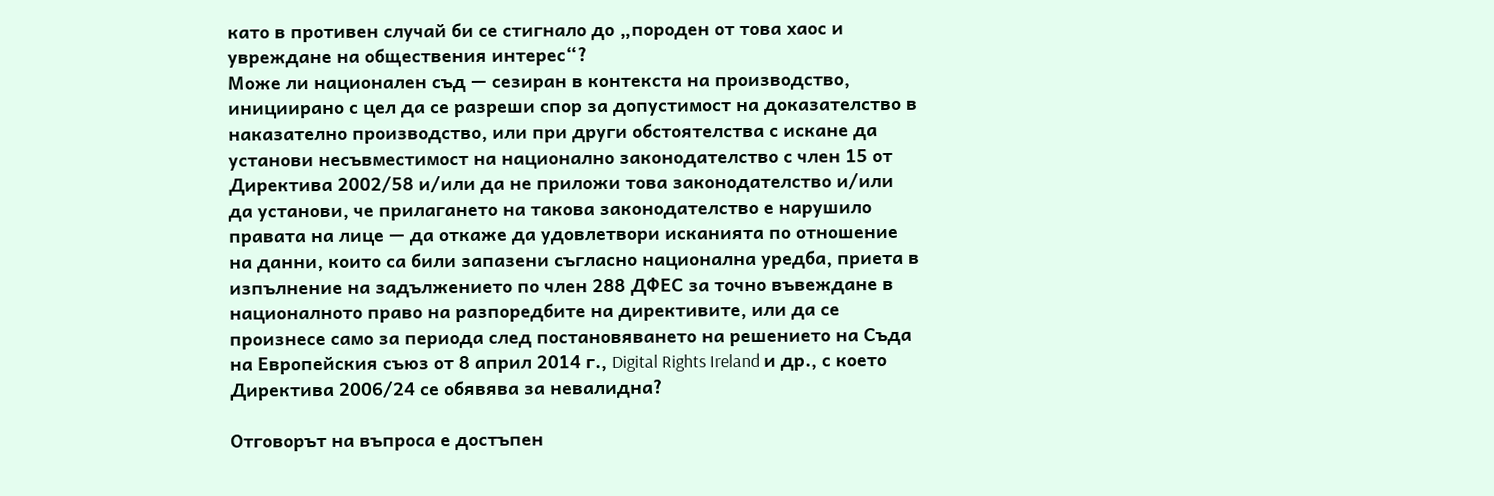като в противен случай би се стигнало до „породен от това хаос и увреждане на обществения интерес“?
Може ли национален съд — сезиран в контекста на производство, инициирано с цел да се разреши спор за допустимост на доказателство в наказателно производство, или при други обстоятелства с искане да установи несъвместимост на национално законодателство с член 15 от Директива 2002/58 и/или да не приложи това законодателство и/или да установи, че прилагането на такова законодателство е нарушило правата на лице — да откаже да удовлетвори исканията по отношение на данни, които са били запазени съгласно национална уредба, приета в изпълнение на задължението по член 288 ДФЕС за точно въвеждане в националното право на разпоредбите на директивите, или да се произнесе само за периода след постановяването на решението на Съда на Европейския съюз от 8 април 2014 г., Digital Rights Ireland и др., с което Директива 2006/24 се обявява за невалидна?

Отговорът на въпроса е достъпен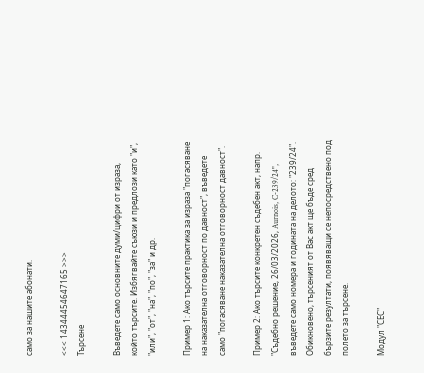само за нашите абонати.

<<< 14344454647165 >>>
Търсене

Въведете само основните думи/цифри от израза, който търсите. Избягвайте съюзи и предлози като "и", "или", "от", "на", "по", "за" и др.

Пример 1: Ако търсите практика за израза "погасяване на наказателна отговорност по давност", въведете само "погасяване наказателна отговорност давност".

Пример 2: Ако търсите конкретен съдебен акт, напр. "Съдебно решение, 26/03/2026, Aurnois, C-239/24", въведете само номера и годината на делото: "239/24".
Обикновено, търсеният от Вас акт ще бъде сред бързите резултати, появяващи се непосредствено под полето за търсене.

Модул "СЕС"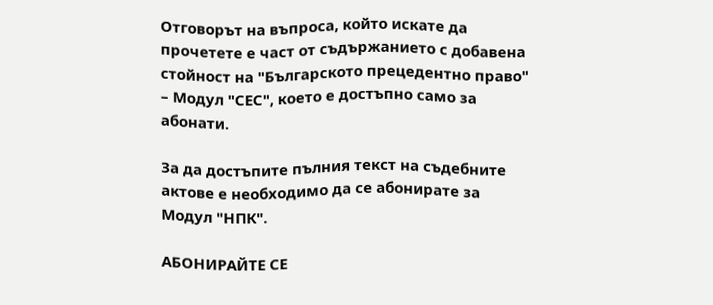Отговорът на въпроса, който искате да прочетете е част от съдържанието с добавена стойност на "Българското прецедентно право" – Модул "СЕС", което е достъпно само за абонати.

За да достъпите пълния текст на съдебните актове е необходимо да се абонирате за Модул "НПК".

АБОНИРАЙТЕ СЕ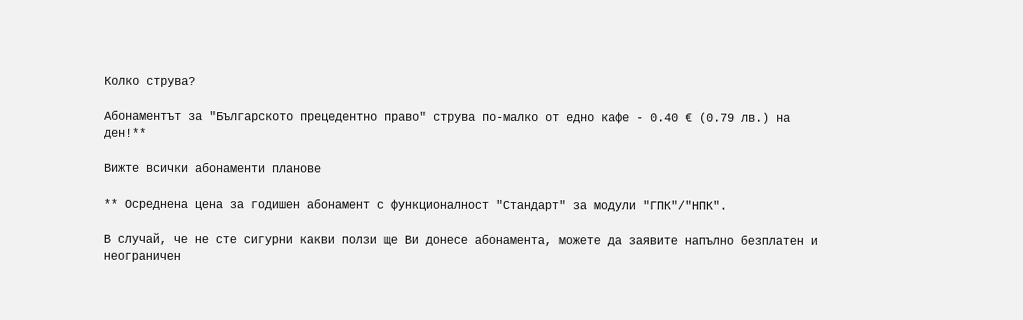Колко струва?

Абонаментът за "Българското прецедентно право" струва по-малко от едно кафе - 0.40 € (0.79 лв.) на ден!**

Вижте всички абонаменти планове

** Осреднена цена за годишен абонамент с функционалност "Стандарт" за модули "ГПК"/"НПК".

В случай, че не сте сигурни какви ползи ще Ви донесе абонамента, можете да заявите напълно безплатен и неограничен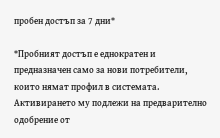пробен достъп за 7 дни*

*Пробният достъп е еднократен и предназначен само за нови потребители, които нямат профил в системата. Активирането му подлежи на предварително одобрение от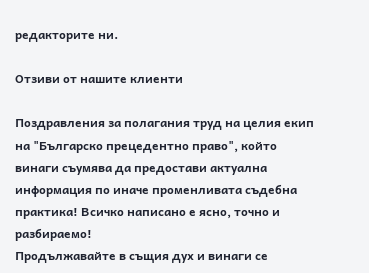редакторите ни.

Отзиви от нашите клиенти

Поздравления за полагания труд на целия екип на "Българско прецедентно право", който винаги съумява да предостави актуална информация по иначе променливата съдебна практика! Всичко написано е ясно, точно и разбираемо!
Продължавайте в същия дух и винаги се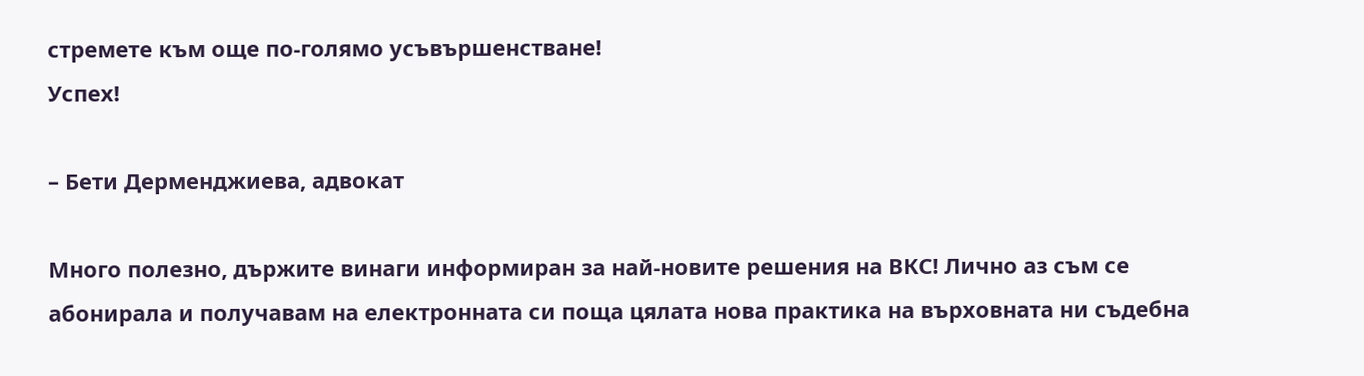стремете към още по-голямо усъвършенстване!
Успех!

– Бети Дерменджиева, адвокат

Много полезно, държите винаги информиран за най-новите решения на ВКС! Лично аз съм се абонирала и получавам на електронната си поща цялата нова практика на върховната ни съдебна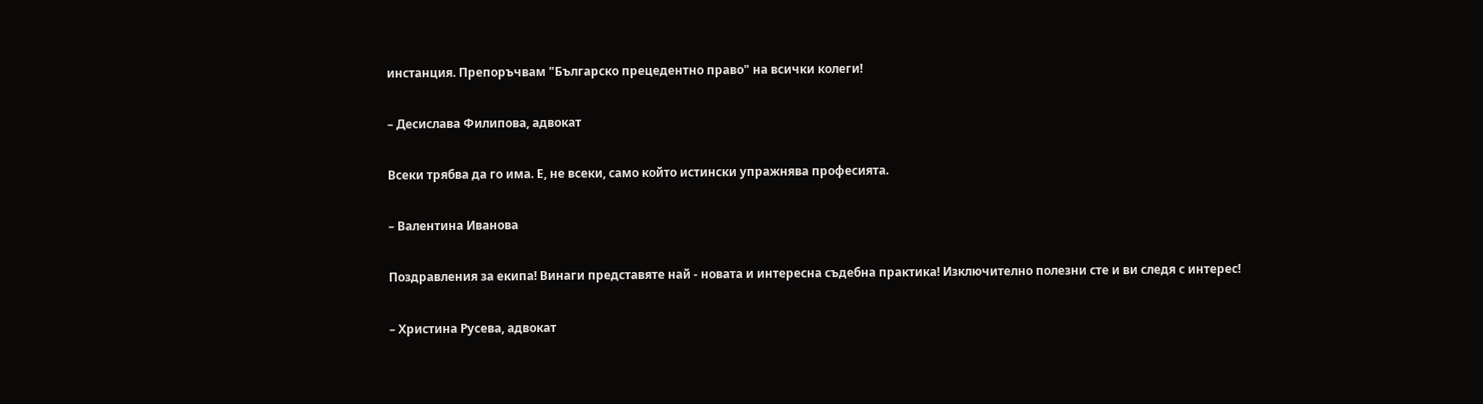инстанция. Препоръчвам "Българско прецедентно право" на всички колеги!

– Десислава Филипова, адвокат

Всеки трябва да го има. Е, не всеки, само който истински упражнява професията.

– Валентина Иванова

Поздравления за екипа! Винаги представяте най - новата и интересна съдебна практика! Изключително полезни сте и ви следя с интерес!

– Христина Русева, адвокат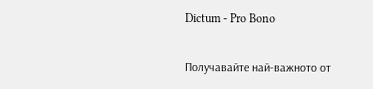Dictum - Pro Bono

Получавайте най-важното от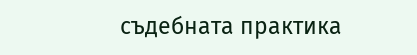съдебната практика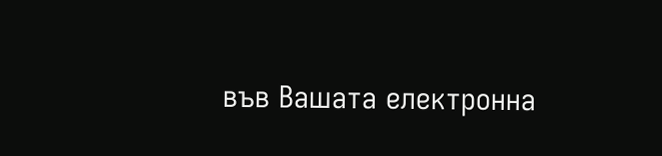във Вашата електронна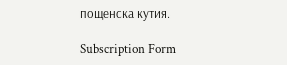пощенска кутия.

Subscription Form